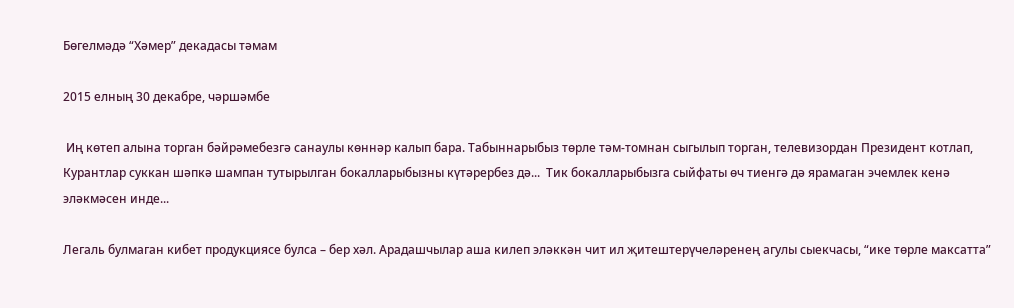Бөгелмәдә “Хәмер” декадасы тәмам

2015 елның 30 декабре, чәршәмбе

 Иң көтеп алына торган бәйрәмебезгә санаулы көннәр калып бара. Табыннарыбыз төрле тәм-томнан сыгылып торган, телевизордан Президент котлап, Курантлар суккан шәпкә шампан тутырылган бокалларыбызны күтәрербез дә...  Тик бокалларыбызга сыйфаты өч тиенгә дә ярамаган эчемлек кенә эләкмәсен инде...

Легаль булмаган кибет продукциясе булса – бер хәл. Арадашчылар аша килеп эләккән чит ил җитештерүчеләренең агулы сыекчасы, “ике төрле максатта”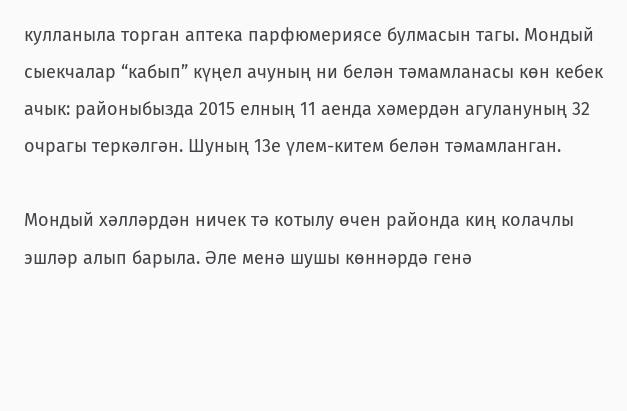кулланыла торган аптека парфюмериясе булмасын тагы. Мондый сыекчалар “кабып” күңел ачуның ни белән тәмамланасы көн кебек ачык: районыбызда 2015 елның 11 аенда хәмердән агулануның 32 очрагы теркәлгән. Шуның 13е үлем-китем белән тәмамланган.

Мондый хәлләрдән ничек тә котылу өчен районда киң колачлы эшләр алып барыла. Әле менә шушы көннәрдә генә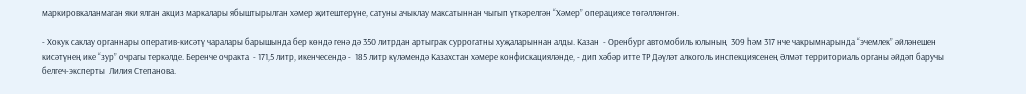маркировкаланмаган яки ялган акциз маркалары ябыштырылган хәмер җитештерүне, сатуны ачыклау максатыннан чыгып үткәрелгән “Хәмер” операциясе төгәлләнгән.

- Хокук саклау органнары оператив-кисәтү чаралары барышында бер көндә генә дә 350 литрдан артыграк суррогатны хуҗаларыннан алды. Казан  - Оренбург автомобиль юлының  309 һәм 317 нче чакрымнарында “эчемлек” әйләнешен кисәтүнең ике “зур” очрагы теркәлде. Беренче очракта  - 171,5 литр, икенчесендә -  185 литр күләмендә Казахстан хәмере конфискацияләнде, - дип хәбәр итте ТР Дәүләт алкоголь инспекциясенең Әлмәт территориаль органы әйдәп баручы белгеч-эксперты  Лилия Степанова.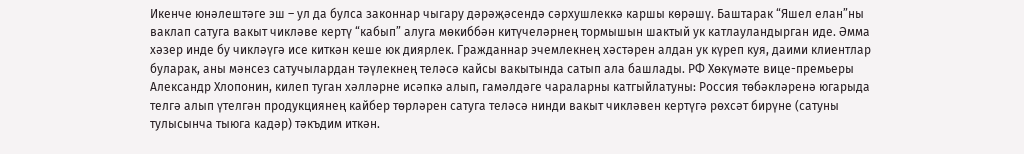Икенче юнәлештәге эш – ул да булса законнар чыгару дәрәҗәсендә сәрхушлеккә каршы көрәшү. Баштарак “Яшел елан”ны ваклап сатуга вакыт чикләве кертү “кабып” алуга мөкиббән китүчеләрнең тормышын шактый ук катлауландырган иде. Әмма хәзер инде бу чикләүгә исе киткән кеше юк диярлек. Гражданнар эчемлекнең хәстәрен алдан ук күреп куя, даими клиентлар буларак, аны мәнсез сатучылардан тәүлекнең теләсә кайсы вакытында сатып ала башлады. РФ Хөкүмәте вице-премьеры  Александр Хлопонин, килеп туган хәлләрне исәпкә алып, гамәлдәге чараларны катгыйлатуны: Россия төбәкләренә югарыда телгә алып үтелгән продукциянең кайбер төрләрен сатуга теләсә нинди вакыт чикләвен кертүгә рөхсәт бирүне (сатуны тулысынча тыюга кадәр) тәкъдим иткән.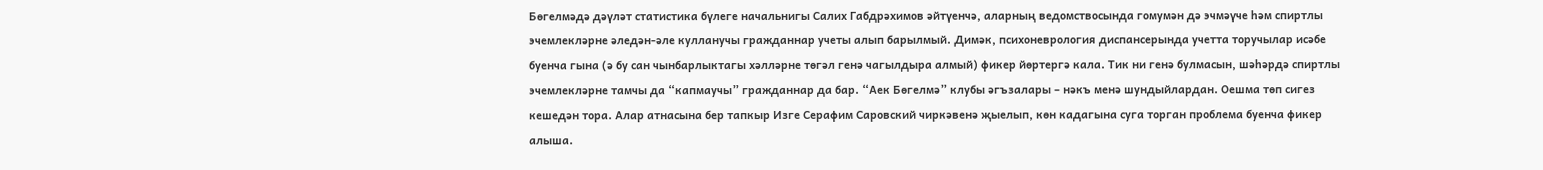Бөгелмәдә дәүләт статистика бүлеге начальнигы Салих Габдрәхимов әйтүенчә, аларның ведомствосында гомумән дә эчмәүче һәм спиртлы эчемлекләрне әледән-әле кулланучы гражданнар учеты алып барылмый. Димәк, психоневрология диспансерында учетта торучылар исәбе буенча гына (ә бу сан чынбарлыктагы хәлләрне төгәл генә чагылдыра алмый) фикер йөртергә кала. Тик ни генә булмасын, шәһәрдә спиртлы эчемлекләрне тамчы да “капмаучы” гражданнар да бар. “Аек Бөгелмә” клубы әгъзалары – нәкъ менә шундыйлардан. Оешма төп сигез кешедән тора. Алар атнасына бер тапкыр Изге Серафим Саровский чиркәвенә җыелып, көн кадагына суга торган проблема буенча фикер алыша.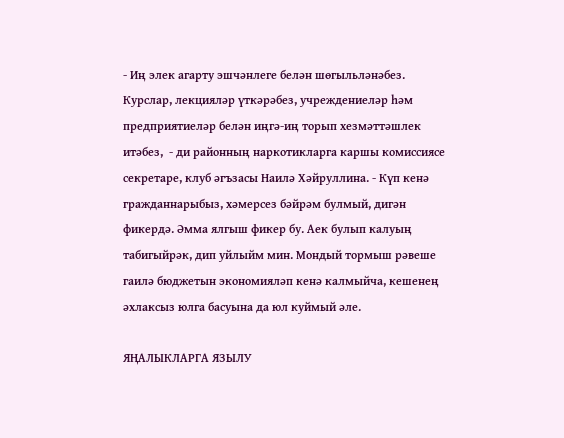- Иң элек агарту эшчәнлеге белән шөгыльләнәбез. Курслар, лекцияләр үткәрәбез, учреждениеләр һәм предприятиеләр белән иңгә-иң торып хезмәттәшлек итәбез,  - ди районның наркотикларга каршы комиссиясе секретаре, клуб әгъзасы Наилә Хәйруллина. - Күп кенә гражданнарыбыз, хәмерсез бәйрәм булмый, дигән фикердә. Әмма ялгыш фикер бу. Аек булып калуың табигыйрәк, дип уйлыйм мин. Мондый тормыш рәвеше гаилә бюджетын экономияләп кенә калмыйча, кешенең әхлаксыз юлга басуына да юл куймый әле.

ЯҢАЛЫКЛАРГА ЯЗЫЛУ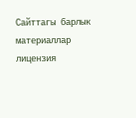Сайттагы барлык материаллар лицензия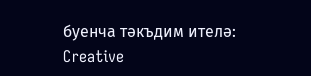буенча тәкъдим ителә:
Creative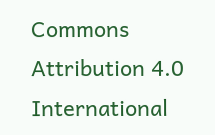Commons Attribution 4.0 International